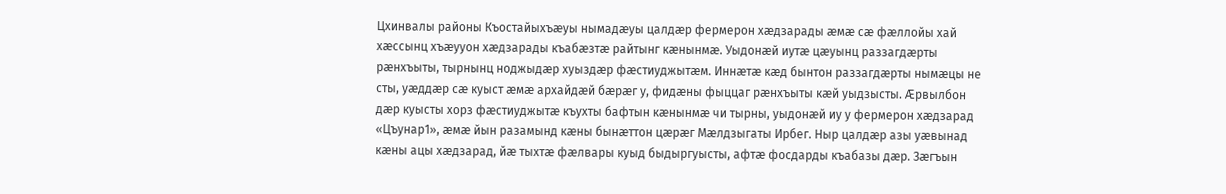Цхинвалы районы Къостайыхъæуы нымадæуы цалдæр фермерон хæдзарады æмæ сæ фæллойы хай хæссынц хъæууон хæдзарады къабæзтæ райтынг кæнынмæ. Уыдонæй иутæ цæуынц раззагдæрты рæнхъыты, тырнынц ноджыдæр хуыздæр фæстиуджытæм. Иннæтæ кæд бынтон раззагдæрты нымæцы не сты, уæддæр сæ куыст æмæ архайдæй бæрæг у, фидæны фыццаг рæнхъыты кæй уыдзысты. Æрвылбон дæр куысты хорз фæстиуджытæ къухты бафтын кæнынмæ чи тырны, уыдонæй иу у фермерон хæдзарад «Цъунар1», æмæ йын разамынд кæны бынæттон цæрæг Мæлдзыгаты Ирбег. Ныр цалдæр азы уæвынад кæны ацы хæдзарад, йæ тыхтæ фæлвары куыд быдыргуысты, афтæ фосдарды къабазы дæр. Зæгъын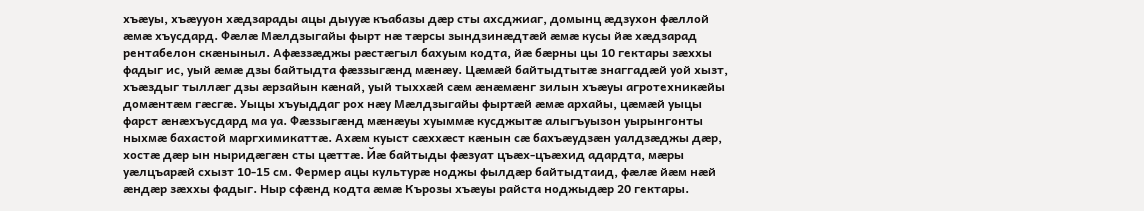хъæуы, хъæууон хæдзарады ацы дыууæ къабазы дæр сты ахсджиаг, домынц æдзухон фæллой æмæ хъусдард. Фæлæ Мæлдзыгайы фырт нæ тæрсы зындзинæдтæй æмæ кусы йæ хæдзарад рентабелон скæныныл. Афæззæджы рæстæгыл бахуым кодта, йæ бæрны цы 10 гектары зæххы фадыг ис, уый æмæ дзы байтыдта фæззыгæнд мæнæу. Цæмæй байтыдтытæ знаггадæй уой хызт, хъæздыг тыллæг дзы æрзайын кæнай, уый тыххæй сæм æнæмæнг зилын хъæуы агротехникæйы домæнтæм гæсгæ. Уыцы хъуыддаг рох нæу Мæлдзыгайы фыртæй æмæ архайы, цæмæй уыцы фарст æнæхъусдард ма уа. Фæззыгæнд мæнæуы хуыммæ кусджытæ алыгъуызон уырынгонты ныхмæ бахастой маргхимикаттæ. Ахæм куыст сæххæст кæнын сæ бахъæудзæн уалдзæджы дæр, хостæ дæр ын ныридæгæн сты цæттæ. Йæ байтыды фæзуат цъæх-цъæхид адардта, мæры уæлцъарæй схызт 10-15 см. Фермер ацы культурæ ноджы фылдæр байтыдтаид, фæлæ йæм нæй æндæр зæххы фадыг. Ныр сфæнд кодта æмæ Кърозы хъæуы райста ноджыдæр 20 гектары.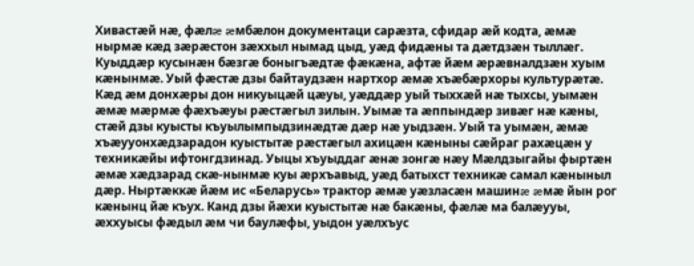Хивастæй нæ, фæлæ æмбæлон документаци сарæзта, сфидар æй кодта, æмæ нырмæ кæд зæрæстон зæххыл нымад цыд, уæд фидæны та дæтдзæн тыллæг. Куыддæр кусынæн бæзгæ боныгъæдтæ фæкæна, афтæ йæм æрæвналдзæн хуым кæнынмæ. Уый фæстæ дзы байтаудзæн нартхор æмæ хъæбæрхоры культурæтæ. Кæд æм донхæры дон никуыцæй цæуы, уæддæр уый тыххæй нæ тыхсы, уымæн æмæ мæрмæ фæхъæуы рæстæгыл зилын. Уымæ та æппындæр зивæг нæ кæны, стæй дзы куысты къуылымпыдзинæдтæ дæр нæ уыдзæн. Уый та уымæн, æмæ хъæууонхæдзарадон куыстытæ рæстæгыл ахицæн кæныны сæйраг рахæцæн у техникæйы ифтонгдзинад. Уыцы хъуыддаг æнæ зонгæ нæу Мæлдзыгайы фыртæн æмæ хæдзарад скæ-нынмæ куы æрхъавыд, уæд батыхст техникæ самал кæныныл дæр. Ныртæккæ йæм ис «Беларусь» трактор æмæ уæзласæн машинæ æмæ йын рог кæнынц йæ къух. Канд дзы йæхи куыстытæ нæ бакæны, фæлæ ма балæууы, æххуысы фæдыл æм чи баулæфы, уыдон уæлхъус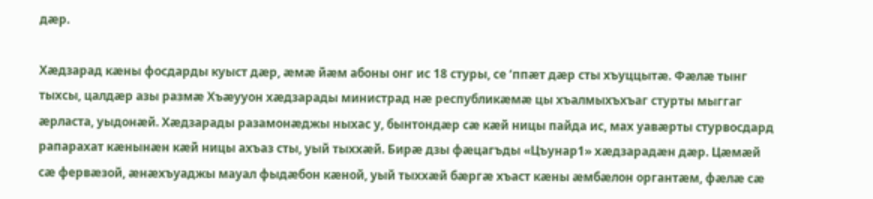дæр.

Хæдзарад кæны фосдарды куыст дæр, æмæ йæм абоны онг ис 18 стуры, се ‘ппæт дæр сты хъуццытæ. Фæлæ тынг тыхсы, цалдæр азы размæ Хъæууон хæдзарады министрад нæ республикæмæ цы хъалмыхъхъаг стурты мыггаг æрласта, уыдонæй. Хæдзарады разамонæджы ныхас у, бынтондæр сæ кæй ницы пайда ис, мах уавæрты стурвосдард рапарахат кæнынæн кæй ницы ахъаз сты, уый тыххæй. Бирæ дзы фæцагъды «Цъунар1» хæдзарадæн дæр. Цæмæй сæ фервæзой, æнæхъуаджы мауал фыдæбон кæной, уый тыххæй бæргæ хъаст кæны æмбæлон органтæм, фæлæ сæ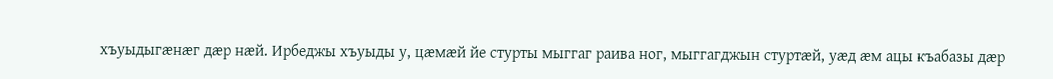хъуыдыгæнæг дæр нæй. Ирбеджы хъуыды у, цæмæй йе стурты мыггаг раива ног, мыггагджын стуртæй, уæд æм ацы къабазы дæр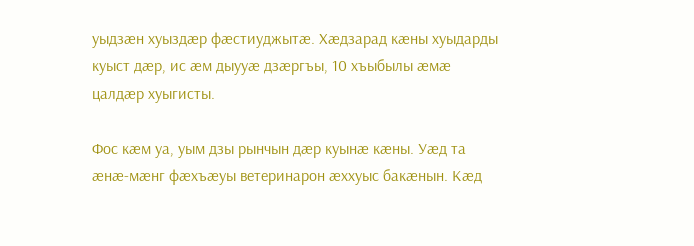уыдзæн хуыздæр фæстиуджытæ. Хæдзарад кæны хуыдарды куыст дæр, ис æм дыууæ дзæргъы, 10 хъыбылы æмæ цалдæр хуыгисты.

Фос кæм уа, уым дзы рынчын дæр куынæ кæны. Уæд та æнæ-мæнг фæхъæуы ветеринарон æххуыс бакæнын. Кæд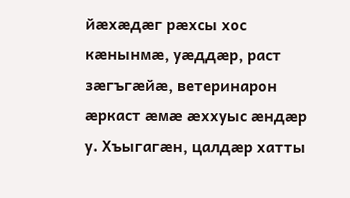йæхæдæг рæхсы хос кæнынмæ, уæддæр, раст зæгъгæйæ, ветеринарон æркаст æмæ æххуыс æндæр у. Хъыгагæн, цалдæр хатты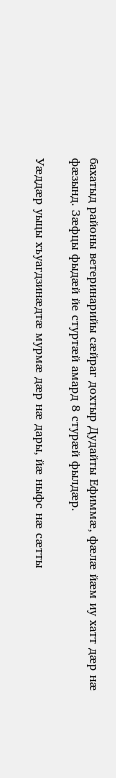бахатыд районы ветеринарийы сæйраг дохтыр Дудайты Ефиммæ, фæлæ йæм иу хатт дæр нæ фæзынд. Зæфцы фыдæй йе стуртæй амард 8 стурæй фылдæр.

Уæддæр уыцы хъуагдзинæдтæ мурмæ дæр нæ дары, йæ ныфс нæ сæтты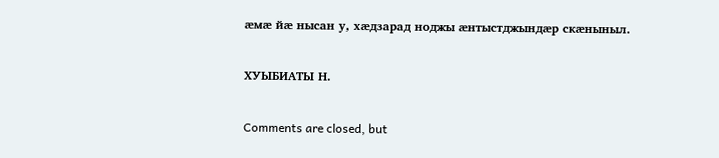æмæ йæ нысан у, хæдзарад ноджы æнтыстджындæр скæныныл.

ХУЫБИАТЫ Н.

Comments are closed, but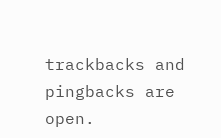trackbacks and pingbacks are open.